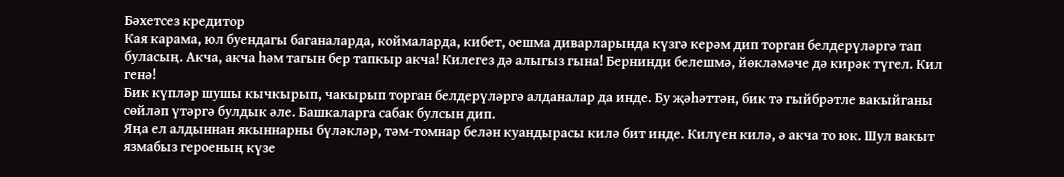Бәхетсез кредитор
Кая карама, юл буендагы баганаларда, коймаларда, кибет, оешма диварларында күзгә керәм дип торган белдерүләргә тап буласың. Акча, акча һәм тагын бер тапкыр акча! Килегез дә алыгыз гына! Бернинди белешмә, йөкләмәче дә кирәк түгел. Кил генә!
Бик күпләр шушы кычкырып, чакырып торган белдерүләргә алданалар да инде. Бу җәһәттән, бик тә гыйбрәтле вакыйганы сөйләп үтәргә булдык әле. Башкаларга сабак булсын дип.
Яңа ел алдыннан якыннарны бүләкләр, тәм-томнар белән куандырасы килә бит инде. Килүен килә, ә акча то юк. Шул вакыт язмабыз героеның күзе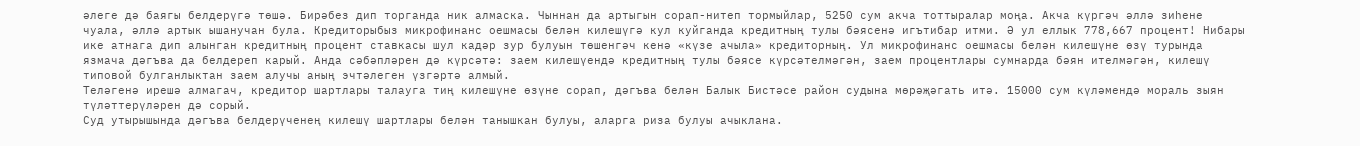әлеге дә баягы белдерүгә төшә. Бирәбез дип торганда ник алмаска. Чыннан да артыгын сорап-нитеп тормыйлар, 5250 сум акча тоттыралар моңа. Акча күргәч әллә зиһене чуала, әллә артык ышанучан була. Кредиторыбыз микрофинанс оешмасы белән килешүгә кул куйганда кредитның тулы бәясенә игътибар итми. Ә ул еллык 778,667 процент! Нибары ике атнага дип алынган кредитның процент ставкасы шул кадәр зур булуын төшенгәч кенә «күзе ачыла» кредиторның. Ул микрофинанс оешмасы белән килешүне өзү турында язмача дәгъва да белдереп карый. Анда сәбәпләрен дә күрсәтә: заем килешүендә кредитның тулы бәясе күрсәтелмәгән, заем процентлары сумнарда бәян ителмәгән, килешү типовой булганлыктан заем алучы аның эчтәлеген үзгәртә алмый.
Теләгенә ирешә алмагач, кредитор шартлары талауга тиң килешүне өзүне сорап, дәгъва белән Балык Бистәсе район судына мөрәҗәгать итә. 15000 сум күләмендә мораль зыян түләттерүләрен дә сорый.
Суд утырышында дәгъва белдерүченең килешү шартлары белән танышкан булуы, аларга риза булуы ачыклана.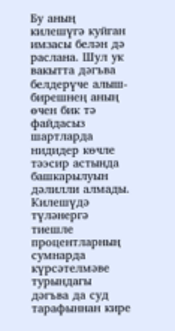Бу аның килешүгә куйган имзасы белән дә раслана. Шул ук вакытта дәгъва белдерүче алыш-бирешнең аның өчен бик тә файдасыз шартларда нидидер көчле тәэсир астында башкарылуын дәлилли алмады. Килешүдә түләнергә тиешле процентларның сумнарда күрсәтелмәве турындагы дәгъва да суд тарафыннан кире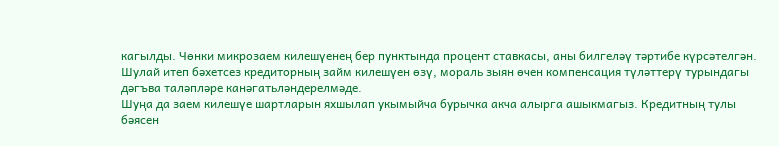кагылды. Чөнки микрозаем килешүенең бер пунктында процент ставкасы, аны билгеләү тәртибе күрсәтелгән.
Шулай итеп бәхетсез кредиторның займ килешүен өзү, мораль зыян өчен компенсация түләттерү турындагы дәгъва таләпләре канәгатьләндерелмәде.
Шуңа да заем килешүе шартларын яхшылап укымыйча бурычка акча алырга ашыкмагыз. Кредитның тулы бәясен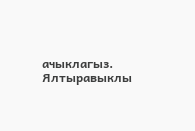ачыклагыз. Ялтыравыклы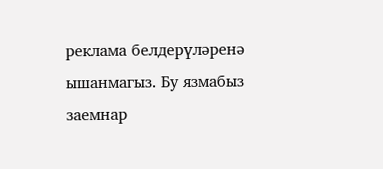реклама белдерүләренә ышанмагыз. Бу язмабыз заемнар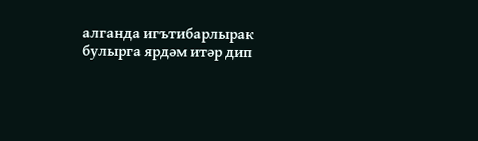алганда игътибарлырак булырга ярдәм итәр дип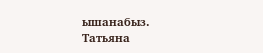ышанабыз.
Татьяна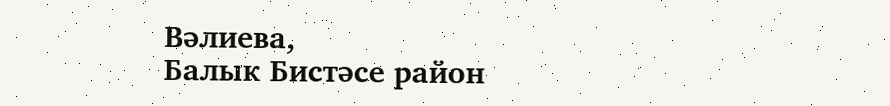Вәлиева,
Балык Бистәсе район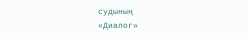судының
«Диалог»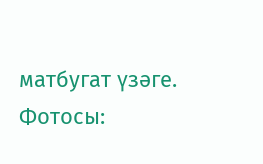матбугат үзәге.
Фотосы: